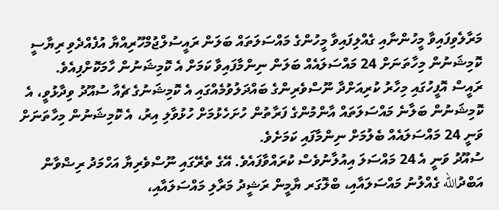މަރާލެވިފައިވާ މީހުންނާއި ގެއްލިފައިވާ މީހުންގެ މައްސަލަތައް ބަލަން ރައީސުލްޖުމްހޫރިއްޔާ އުފެއްދެވި ރިޔާސީ ކޮމިޝަނުން މިހާތަނަށް 24 މައްސަލައެއް ބަލަން ނިންމާފައިވާ ކަމަށް އެ ކޮމިޝަނުން ހާމަކޮށްފިއެވެ.
ރައީސް އޮފީހުގައި މިހާރު ކުރިއަށްދާ ނޫސްވެރިންގެ ބައްދަލުވުމެއްގައި އެ ކޮމިޝަނުގެ ޗެއާ ސުއޫދު ވިދާޅުވީ، އެ ކޮމިޝަނުން ބަލާނެ މައްސަލަތައް އާންމުންގެ ފަރާތުން ހުށަހެޅުމަށް ހުޅުވާލި އިރު، އެ ކޮމިޝަނުން މިހާތަނަށް ވަނީ 24 މައްސަލައެއް ބެލުމަށް ނިންމާފައި ކަމަށެވެ.
ސުއޫދު ވަނީ އެ 24 މައްސަލަ އިއުލާނުވެސް ކުރައްވާފައެވެ. އޭގެ ތެރޭގައި ނޫސްވެރިޔާ އަހްމަދު ރިޟްވާން އަބްދުالله ގެއްލުނު މައްސަލައާއި، ބްލޮގަރ ޔާމީން ރަޝީދު މަރާލި މައްސަލައާއި،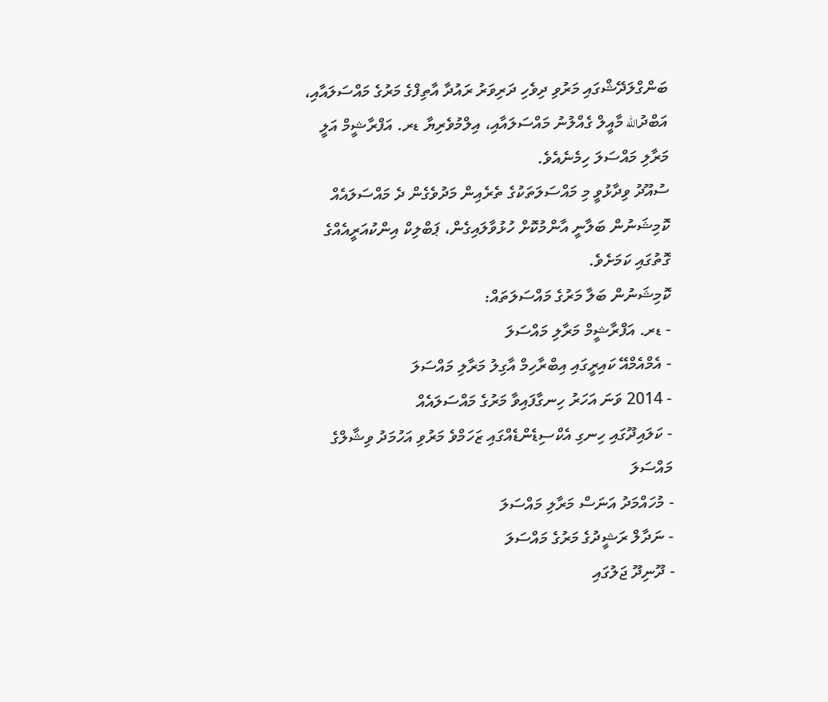ބަންގްލަދޭޝްގައި މަރުވި ދިވެހި ދަރިވަރު ރައުދާ އާތިފްގެ މަރުގެ މައްސަލައާއި، އަބްދުالله މާއީލް ގެއްލުނު މައްސަލައާއި، އިލްމުވެރިޔާ ޑރ. އަފްރާޝީމް އަލީ މަރާލި މައްސަލަ ހިމެނެއެވެ.
ސުއޫދު ވިދާޅުވީ މި މައްސަލަތަކުގެ ތެރެއިން މަދުވެގެން ދެ މައްސަލައެއް ކޮމިޝަނުން ބަލާނީ އާންމުކޮށް ހުޅުވާލައިގެން، ޕަބްލިކް އިންކުއަރީއެއްގެ ގޮތުގައި ކަމަށެވެ.
ކޮމިޝަނުން ބަލާ މަރުގެ މައްސަލަތައް:
- ޑރ. އަފްރާޝީމް މަރާލި މައްސަލަ
- އެމްއެމްއޭ ކައިރީގައި އިބްރާހިމް އާގިލު މަރާލި މައްސަލަ
- 2014 ވަނަ އަހަރު ހިނގާފައިވާ މަރުގެ މައްސަލައެއް
- ކަލައިދޫގައި ހިނގި އެކްސިޑެންޑެއްގައި ޒަހަމްވެ މަރުވި އަހުމަދު ވިޝާލްގެ މައްސަލަ
- މުހައްމަދު އަނަސް މަރާލި މައްސަލަ
- ނަދާލް ރަޝީދުގެ މަރުގެ މައްސަލަ
- ދޫނިދޫ ޖަލުގައި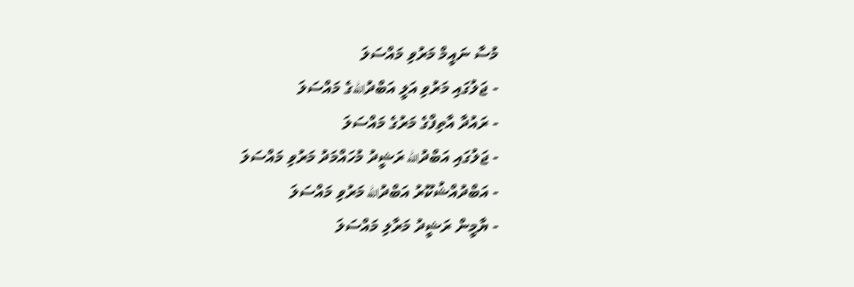މުސާ ނައީމް މަރުވި މައްސަލަ
- ޖަލުގައި މަރުވި އަލީ އަބްދުاللهގެ މައްސަލަ
- ރައުދާ އާތިފްގެ މަރުގެ މައްސަލަ
- ޖަލުގައި އަބްދުالله ރަޝީދު މުހައްމަދު މަރުވި މައްސަލަ
- އަބްދުއްޝުކޫރު އަބްދުالله މަރުވި މައްސަލަ
- ޔާމީން ރަޝީދު މަރާލި މައްސަލަ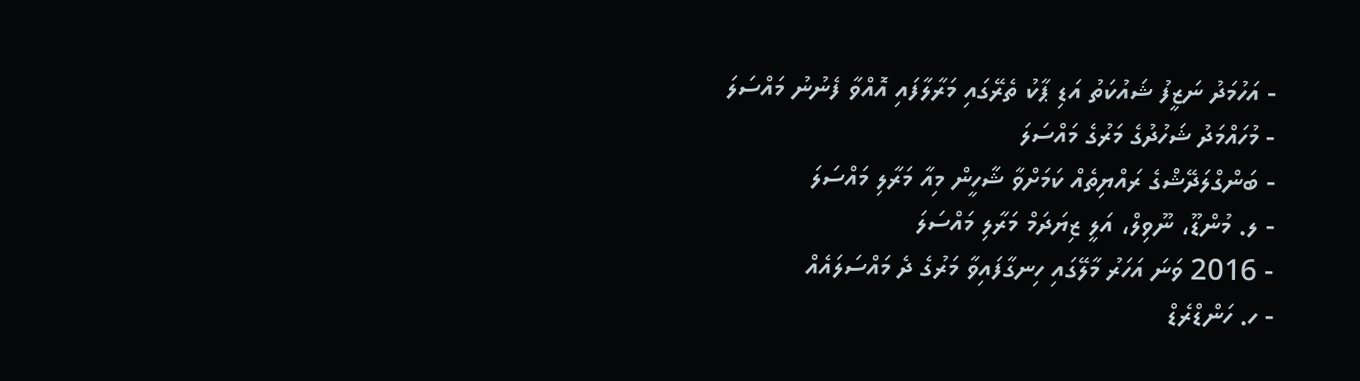- އަހުމަދު ނަޒީފު ޝައުކަތު އަޑި ޕާކު ތެރޭގައި މަރާލާފައި އޮއްވާ ފެނުނު މައްސަލަ
- މުހައްމަދު ޝަހުދުގެ މަރުގެ މައްސަލަ
- ބަންގްލަދޭޝްގެ ރައްޔިތެއް ކަމަށްވާ ޝާހީން މިއާ މަރާލި މައްސަލަ
- ލ. މުންޑޫ، ނޫވިލް، އަލީ ޒިޔަދަމް މަރާލި މައްސަލަ
- 2016 ވަނަ އަހަރު މާލޭގައި ހިނގާފައިވާ މަރުގެ ދެ މައްސަލައެއް
- ހ. ހަންޑްރެޑް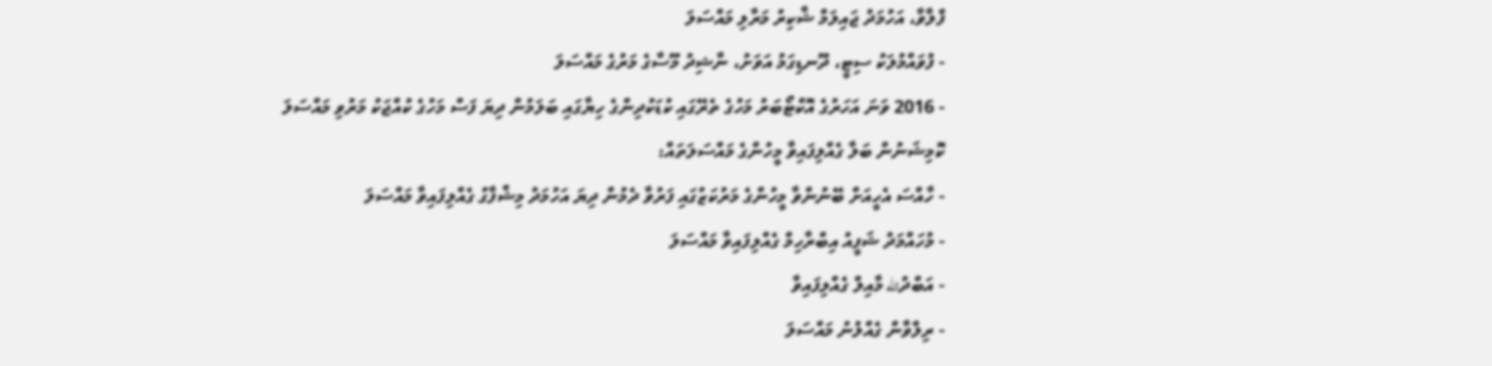ފްލާވާ، އަހުމަދު ޖައިލަމް ޝާކިރު މަރާލި މައްސަލަ
- ފުވައްމުލަކު ސިޓީ، ދޫނޑިގަމު އަވަށު، ނާޝިދު މޫސާގެ މަރުގެ މައްސަލަ
- 2016 ވަނަ އަހަރުގެ އޮކްޓޯބަރު މަހުގެ ތެރޭގައި ކުޑަކުދިންގެ ހިޔާގައި ބަލަމުން ދިޔަ ފަސް މަހުގެ ކުއްޖަކު މަރުވި މައްސަލަ
ކޮމިޝަނުން ބަލާ ގެއްލިފައިވާ މީހުންގެ މައްސަލަތައް:
- ހާއްސަ އެހީއަށް ބޭނުންވާ މީހުންގެ މަރުކަޒުގައި ފަރުވާ ދެމުން ދިޔަ އަހުމަދު މިޝްފާގު ގެއްލިފައިވާ މައްސަލަ
- މުހައްމަދު ޝަފީއު އިބްރާހިމް ގެއްލިފައިވާ މައްސަލަ
- އަބްދުالله މާއިލް ގެއްލިފައިވާ
- ރިލްވާން ގެއްލުނު މައްސަލަ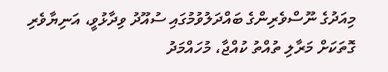މިއަދުގެ ނޫސްވެރިންގެ ބައްދަލުވުމުގައި ސުއޫދު ވިދާޅުވީ، އަނިޔާވެރި ގޮތަކަށް މަރާލި ތުއްތު ކުއްޖާ، މުހައްމަދު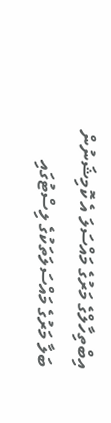އިބްތިހާލްގެ މަރުގެ މައްސަލަ އެ ކޮމިޝަނުން ބަލާ މަރުގެ މައްސަލަތަކުގެ ލިސްޓުގައި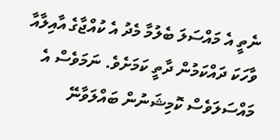ނެތީ އެ މައްސަލަ ބެލުމާ މެދު އެ ކުއްޖާގެ އާއިލާއާ ވާހަކަ ދައްކަމުން ދާތީ ކަމަށެވެ. ނަމަވެސް އެ މައްސަލަވެސް ކޮމިޝަނުން ބައްލަވާނޭ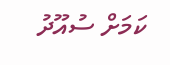ކަމަށް ސުއޫދު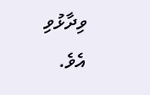ވިދާޅުވި އެވެ.